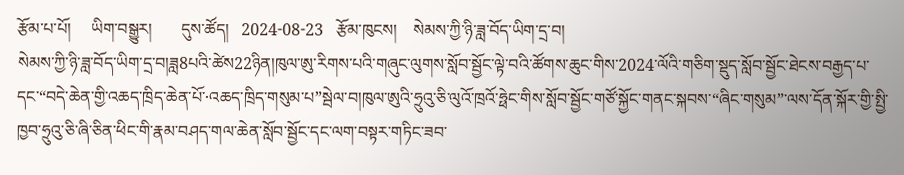རྩོམ་པ་པོ།     ཡིག་བསྒྱུར།       དུས་ཚོད།   2024-08-23   རྩོམ་ཁུངས།    སེམས་ཀྱི་ཉི་ཟླ་བོད་ཡིག་དྲ་བ།
སེམས་ཀྱི་ཉི་ཟླ་བོད་ཡིག་དྲ་བ།ཟླ8པའི་ཚེས22ཉིན།ཁུལ་ཨུ་རིགས་པའི་གཞུང་ལུགས་སློབ་སྦྱོང་ལྟེ་བའི་ཚོགས་ཆུང་གིས་2024་ལོའི་གཅིག་སྡུད་སློབ་སྦྱོང་ཐེངས་བརྒྱད་པ་དང་“བདེ་ཆེན་གྱི་འཆད་ཁྲིད་ཆེན་པོ་·འཆད་ཁྲིད་གསུམ་པ”སྦེལ་བ།ཁུལ་ཨུའི་ཧྲུའུ་ཅི་ལུའོ་ཁྲའོ་ཧྥེང་གིས་སློབ་སྦྱོང་གཙོ་སྐྱོང་གནང་སྐབས་“ཞིང་གསུམ”་ལས་དོན་སྐོར་གྱི་སྤྱི་ཁྱབ་ཧྲུའུ་ཅི་ཞི་ཅིན་ཕིང་གི་རྣམ་བཤད་གལ་ཆེན་སློབ་སྦྱོང་དང་ལག་བསྟར་གཏིང་ཟབ་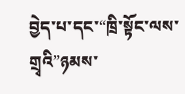བྱེད་པ་དང་“ཁྲི་སྟོང་ལས་གྲྭའི”ཉམས་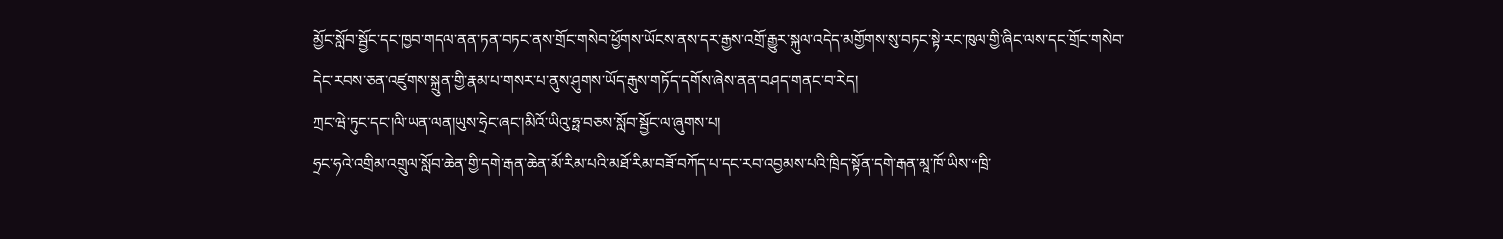མྱོང་སློབ་སྦྱོང་དང་ཁྱབ་གདལ་ནན་ཏན་བཏང་ནས་གྲོང་གསེབ་ཕྱོགས་ཡོངས་ནས་དར་རྒྱས་འགྲོ་རྒྱུར་སྐུལ་འདེད་མགྱོགས་སུ་བཏང་སྟེ་རང་ཁུལ་གྱི་ཞིང་ལས་དང་གྲོང་གསེབ་དེང་རབས་ཅན་འཛུགས་སྐྲུན་གྱི་རྣམ་པ་གསར་པ་ནུས་ཤུགས་ཡོད་རྒུས་གཏོད་དགོས་ཞེས་ནན་བཤད་གནང་བ་རེད།
ཀྲང་ཝེ་ཏུང་དང་།ལི་ཡན་ལན།ཡུས་ཧྲེང་ཞང་།མིའོ་ཡིའུ་ཧྥ་བཅས་སློབ་སྦྱོང་ལ་ཞུགས་པ།
ཧྲང་ཧའེ་འགྲིམ་འགྲུལ་སློབ་ཆེན་གྱི་དགེ་རྒན་ཆེན་མོ་རིམ་པའི་མཐོ་རིམ་བཟོ་བཀོད་པ་དང་རབ་འབྱམས་པའི་ཁྲིད་སྟོན་དགེ་རྒན་མཱ་ཁོ་ཡིས་“ཁྲི་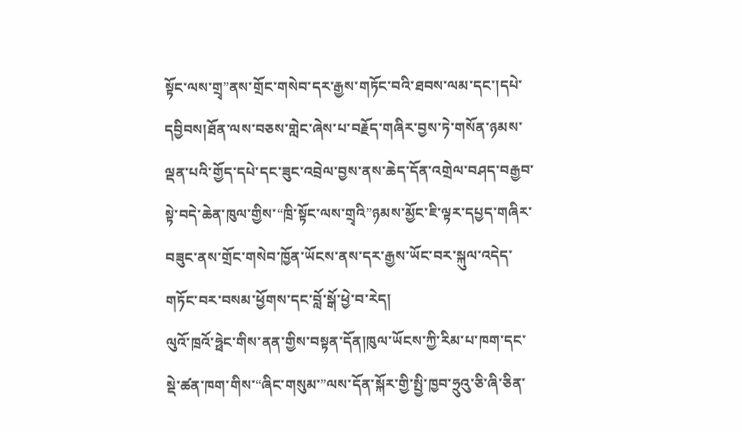སྟོང་ལས་གྲྭ”ནས་གྲོང་གསེབ་དར་རྒྱས་གཏོང་བའི་ཐབས་ལམ་དང་།དཔེ་དབྱིབས།ཐོན་ལས་བཅས་གླེང་ཞེས་པ་བརྗོད་གཞིར་བྱས་ཏེ་གསོན་ཉམས་ལྡན་པའི་གྱོད་དཔེ་དང་ཟུང་འབྲེལ་བྱས་ནས་ཆེད་དོན་འགྲེལ་བཤད་བརྒྱབ་སྟེ་བདེ་ཆེན་ཁུལ་གྱིས་“ཁྲི་སྟོང་ལས་གྲྭའི”ཉམས་མྱོང་ཇི་ལྟར་དཔྱད་གཞིར་བཟུང་ནས་གྲོང་གསེབ་ཁྱོན་ཡོངས་ནས་དར་རྒྱས་ཡོང་བར་སྐུལ་འདེད་གཏོང་བར་བསམ་ཕྱོགས་དང་བློ་སྒོ་ཕྱེ་བ་རེད།
ལུའོ་ཁྲའོ་ཧྥེང་གིས་ནན་གྱིས་བསྟན་དོན།ཁུལ་ཡོངས་ཀྱི་རིམ་པ་ཁག་དང་སྡེ་ཚན་ཁག་གིས་“ཞིང་གསུམ་”ལས་དོན་སྐོར་གྱི་སྤྱི་ཁྱབ་ཧྲུའུ་ཅི་ཞི་ཅིན་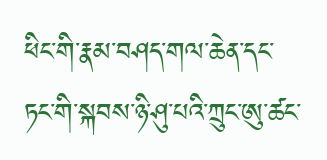ཕིང་གི་རྣམ་བཤད་གལ་ཆེན་དང་ཏང་གི་སྐབས་ཉི་ཤུ་པའི་ཀྲུང་ཨུ་ཚང་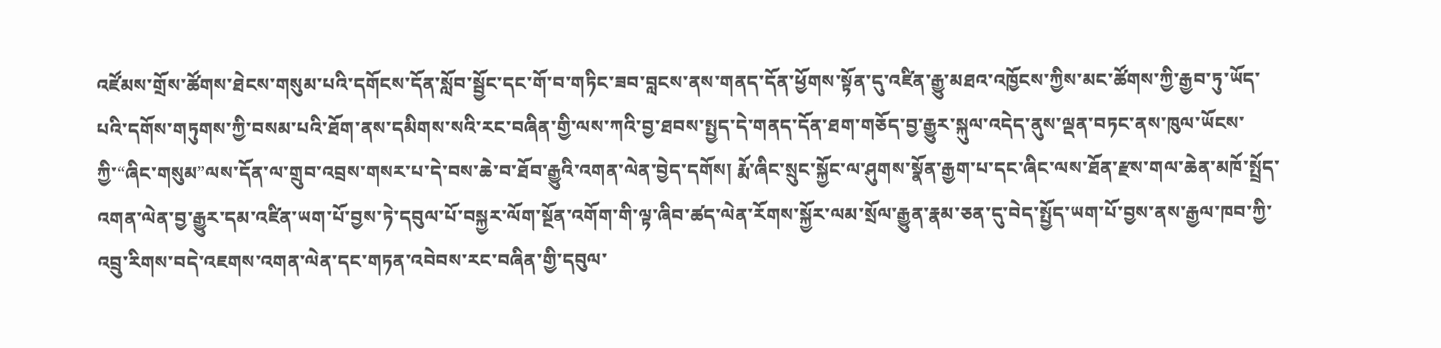འཛོམས་གྲོས་ཚོགས་ཐེངས་གསུམ་པའི་དགོངས་དོན་སློབ་སྦྱོང་དང་གོ་བ་གཏིང་ཟབ་བླངས་ནས་གནད་དོན་ཕྱོགས་སྟོན་དུ་འཛིན་རྒྱུ་མཐའ་འཁྱོངས་ཀྱིས་མང་ཚོགས་ཀྱི་རྒྱབ་ཏུ་ཡོད་པའི་དགོས་གཏུགས་ཀྱི་བསམ་པའི་ཐོག་ནས་དམིགས་སའི་རང་བཞིན་གྱི་ལས་ཀའི་བྱ་ཐབས་སྤྱད་དེ་གནད་དོན་ཐག་གཅོད་བྱ་རྒྱུར་སྐུལ་འདེད་ནུས་ལྡན་བཏང་ནས་ཁུལ་ཡོངས་ཀྱི་“ཞིང་གསུམ”ལས་དོན་ལ་གྲུབ་འབྲས་གསར་པ་དེ་བས་ཆེ་བ་ཐོབ་རྒྱུའི་འགན་ལེན་བྱེད་དགོས། རྨོ་ཞིང་སྲུང་སྐྱོང་ལ་ཤུགས་སྣོན་རྒྱག་པ་དང་ཞིང་ལས་ཐོན་རྫས་གལ་ཆེན་མཁོ་སྤྲོད་འགན་ལེན་བྱ་རྒྱུར་དམ་འཛིན་ཡག་པོ་བྱས་ཏེ་དབུལ་པོ་བསྐྱར་ལོག་སྔོན་འགོག་གི་ལྟ་ཞིབ་ཚད་ལེན་རོགས་སྐྱོར་ལམ་སྲོལ་རྒྱུན་རྣམ་ཅན་དུ་བེད་སྤྱོད་ཡག་པོ་བྱས་ནས་རྒྱལ་ཁབ་ཀྱི་འབྲུ་རིགས་བདེ་འཇགས་འགན་ལེན་དང་གཏན་འབེབས་རང་བཞིན་གྱི་དབུལ་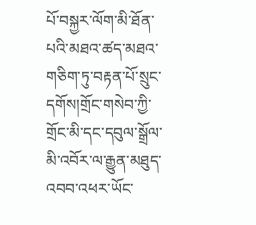པོ་བསྐྱར་ལོག་མི་ཐོན་པའི་མཐའ་ཚད་མཐའ་གཅིག་ཏུ་བརྟན་པོ་སྲུང་དགོས།གྲོང་གསེབ་ཀྱི་གྲོང་མི་དང་དབུལ་སྒྲོལ་མི་འབོར་ལ་རྒྱུན་མཐུད་འབབ་འཕར་ཡོང་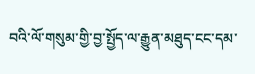བའི་ལོ་གསུམ་གྱི་བྱ་སྤྱོད་ལ་རྒྱུན་མཐུད་ངང་དམ་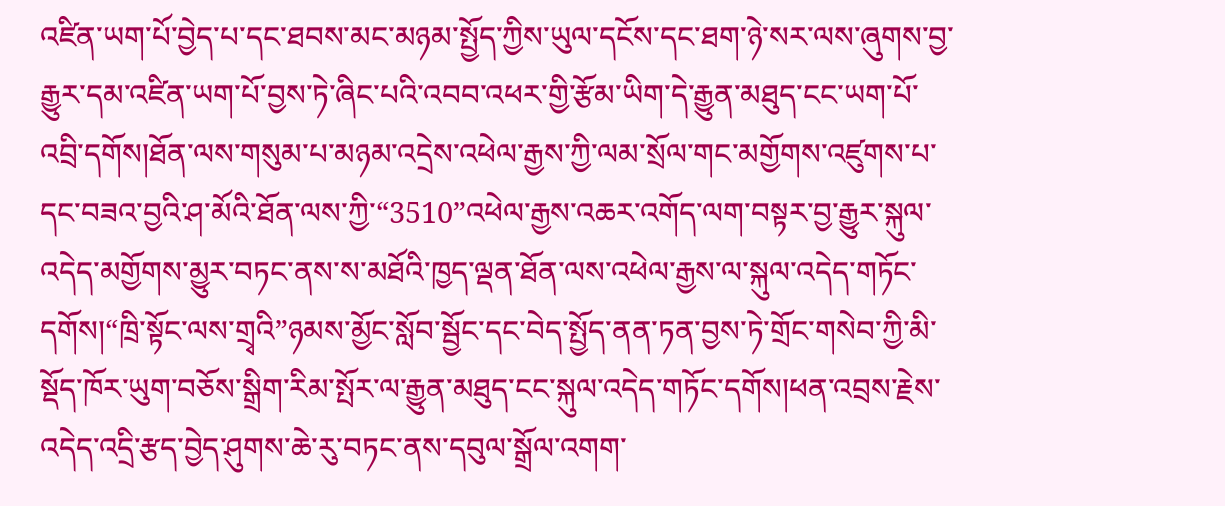འཛིན་ཡག་པོ་བྱེད་པ་དང་ཐབས་མང་མཉམ་སྤྱོད་ཀྱིས་ཡུལ་དངོས་དང་ཐག་ཉེ་སར་ལས་ཞུགས་བྱ་རྒྱུར་དམ་འཛིན་ཡག་པོ་བྱས་ཏེ་ཞིང་པའི་འབབ་འཕར་གྱི་རྩོམ་ཡིག་དེ་རྒྱུན་མཐུད་ངང་ཡག་པོ་འབྲི་དགོས།ཐོན་ལས་གསུམ་པ་མཉམ་འདྲེས་འཕེལ་རྒྱས་ཀྱི་ལམ་སྲོལ་གང་མགྱོགས་འཛུགས་པ་དང་བཟའ་བྱའི་ཤ་མོའི་ཐོན་ལས་ཀྱི་“3510”འཕེལ་རྒྱས་འཆར་འགོད་ལག་བསྟར་བྱ་རྒྱུར་སྐུལ་འདེད་མགྱོགས་མྱུར་བཏང་ནས་ས་མཐོའི་ཁྱད་ལྡན་ཐོན་ལས་འཕེལ་རྒྱས་ལ་སྐུལ་འདེད་གཏོང་དགོས།“ཁྲི་སྟོང་ལས་གྲྭའི”ཉམས་མྱོང་སློབ་སྦྱོང་དང་བེད་སྤྱོད་ནན་ཏན་བྱས་ཏེ་གྲོང་གསེབ་ཀྱི་མི་སྡོད་ཁོར་ཡུག་བཅོས་སྒྲིག་རིམ་སྤོར་ལ་རྒྱུན་མཐུད་ངང་སྐུལ་འདེད་གཏོང་དགོས།ཕན་འབྲས་རྗེས་འདེད་འདྲི་རྩད་བྱེད་ཤུགས་ཆེ་རུ་བཏང་ནས་དབུལ་སྒྲོལ་འགག་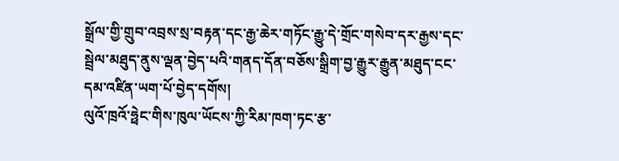སྒྲོལ་གྱི་གྲུབ་འབྲས་སྲ་བརྟན་དང་རྒྱ་ཆེར་གཏོང་རྒྱུ་དེ་གྲོང་གསེབ་དར་རྒྱས་དང་སྦྲེལ་མཐུད་ནུས་ལྡན་བྱེད་པའི་གནད་དོན་བཅོས་སྒྲིག་བྱ་རྒྱུར་རྒྱུན་མཐུད་ངང་དམ་འཛིན་ཡག་པོ་བྱེད་དགོས།
ལུའོ་ཁྲའོ་ཧྥེང་གིས་ཁུལ་ཡོངས་ཀྱི་རིམ་ཁག་ཏང་རྩ་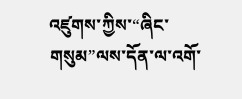འཛུགས་ཀྱིས་“ཞིང་གསུམ”ལས་དོན་ལ་འགོ་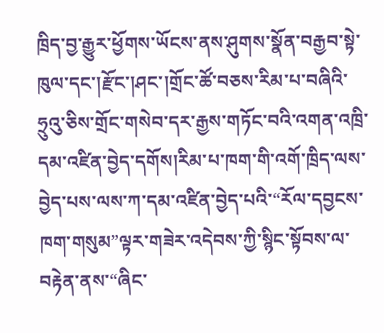ཁྲིད་བྱ་རྒྱུར་ཕྱོགས་ཡོངས་ནས་ཤུགས་སྣོན་བརྒྱབ་སྟེ་ཁུལ་དང་།རྫོང་།ཤང་།གྲོང་ཚོ་བཅས་རིམ་པ་བཞིའི་ཧྲུའུ་ཅིས་གྲོང་གསེབ་དར་རྒྱས་གཏོང་བའི་འགན་འཁྲི་དམ་འཛིན་བྱེད་དགོས།རིམ་པ་ཁག་གི་འགོ་ཁྲིད་ལས་བྱེད་པས་ལས་ཀ་དམ་འཛིན་བྱེད་པའི་“རོལ་དབྱངས་ཁག་གསུམ”ལྟར་གཟེར་འདེབས་ཀྱི་སྙིང་སྟོབས་ལ་བརྟེན་ནས་“ཞིང་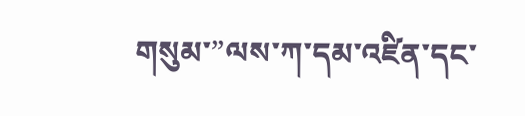གསུམ་”ལས་ཀ་དམ་འཛིན་དང་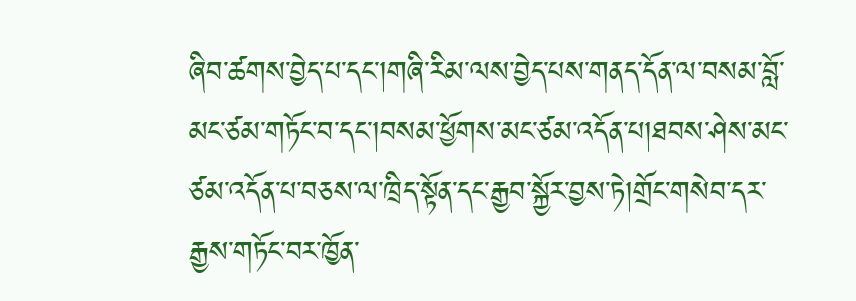ཞིབ་ཚགས་བྱེད་པ་དང་།གཞི་རིམ་ལས་བྱེད་པས་གནད་དོན་ལ་བསམ་བློ་མང་ཙམ་གཏོང་བ་དང་།བསམ་ཕྱོགས་མང་ཙམ་འདོན་པ།ཐབས་ཤེས་མང་ཙམ་འདོན་པ་བཅས་ལ་ཁྲིད་སྟོན་དང་རྒྱབ་སྐྱོར་བྱས་ཏེ།གྲོང་གསེབ་དར་རྒྱས་གཏོང་བར་ཁྱོན་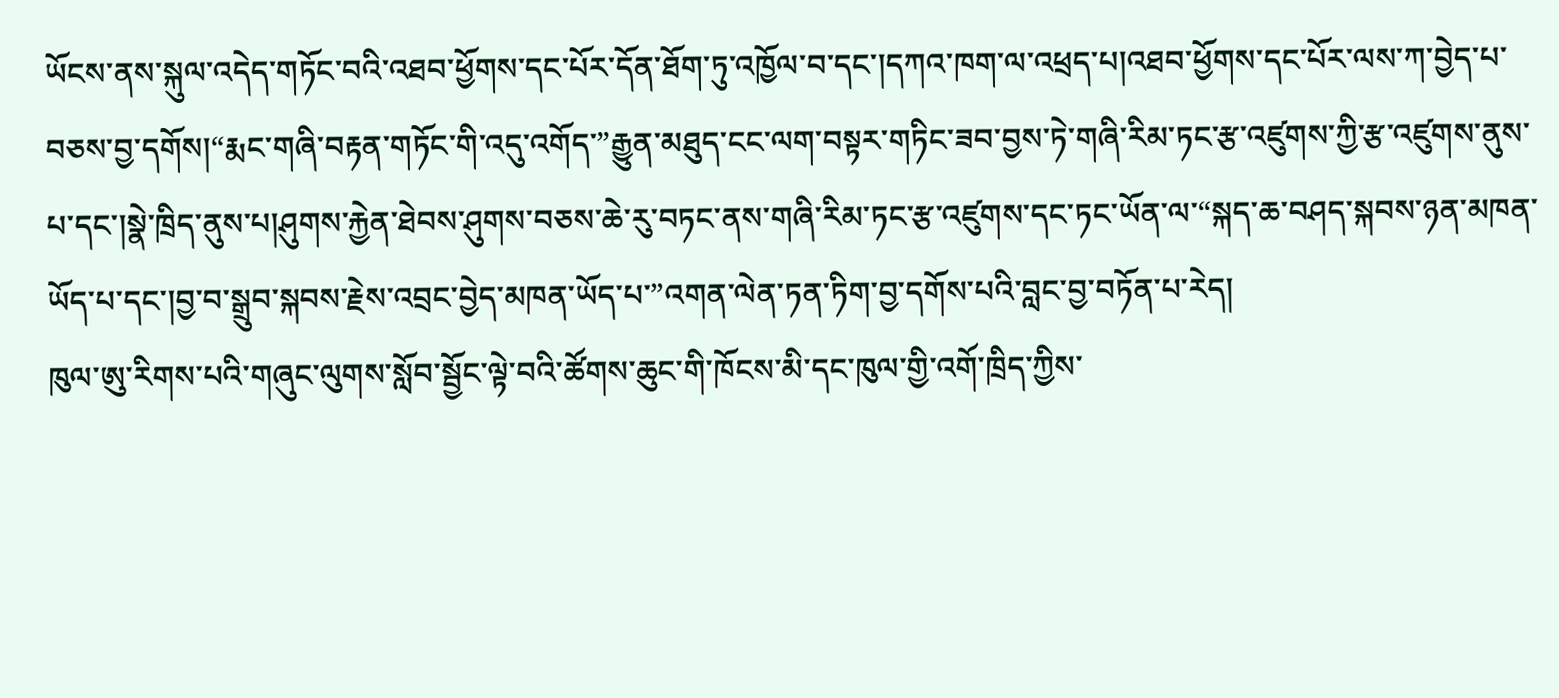ཡོངས་ནས་སྐུལ་འདེད་གཏོང་བའི་འཐབ་ཕྱོགས་དང་པོར་དོན་ཐོག་ཏུ་འཁྱོལ་བ་དང་།དཀའ་ཁག་ལ་འཕྲད་པ།འཐབ་ཕྱོགས་དང་པོར་ལས་ཀ་བྱེད་པ་བཅས་བྱ་དགོས།“རྨང་གཞི་བརྟན་གཏོང་གི་འདུ་འགོད་”རྒྱུན་མཐུད་ངང་ལག་བསྟར་གཏིང་ཟབ་བྱས་ཏེ་གཞི་རིམ་ཏང་རྩ་འཛུགས་ཀྱི་རྩ་འཛུགས་ནུས་པ་དང་།སྣེ་ཁྲིད་ནུས་པ།ཤུགས་རྐྱེན་ཐེབས་ཤུགས་བཅས་ཆེ་རུ་བཏང་ནས་གཞི་རིམ་ཏང་རྩ་འཛུགས་དང་ཏང་ཡོན་ལ་“སྐད་ཆ་བཤད་སྐབས་ཉན་མཁན་ཡོད་པ་དང་།བྱ་བ་སྒྲུབ་སྐབས་རྗེས་འབྲང་བྱེད་མཁན་ཡོད་པ་”འགན་ལེན་ཏན་ཏིག་བྱ་དགོས་པའི་བླང་བྱ་བཏོན་པ་རེད།
ཁུལ་ཨུ་རིགས་པའི་གཞུང་ལུགས་སློབ་སྦྱོང་ལྟེ་བའི་ཚོགས་ཆུང་གི་ཁོངས་མི་དང་ཁུལ་གྱི་འགོ་ཁྲིད་ཀྱིས་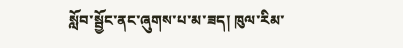སློབ་སྦྱོང་ནང་ཞུགས་པ་མ་ཟད། ཁུལ་རིམ་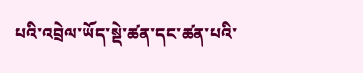པའི་འབྲེལ་ཡོད་སྡེ་ཚན་དང་ཚན་པའི་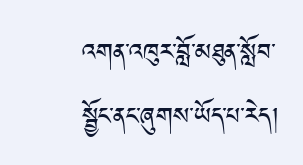འགན་འཁུར་བློ་མཐུན་སློབ་སྦྱོང་ནང་ཞུགས་ཡོད་པ་རེད།